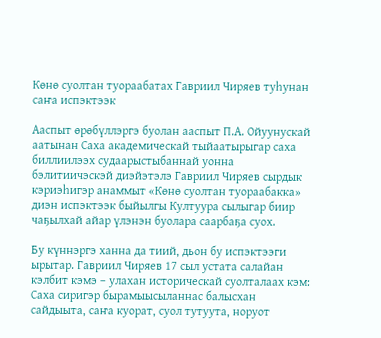Көнө суолтан туораабатах Гавриил Чиряев туһунан саҥа испэктээк

Ааспыт өрөбүллэргэ буолан ааспыт П.А. Ойуунускай аатынан Саха академическай тыйаатырыгар саха биллиилээх судаарыстыбаннай уонна бэлитиичэскэй диэйэтэлэ Гавриил Чиряев сырдык кэриэһигэр анаммыт «Көнө суолтан туораабакка» диэн испэктээк быйылгы Култуура сылыгар биир чаҕылхай айар үлэнэн буолара саарбаҕа суох.

Бу күннэргэ ханна да тиий, дьон бу испэктээги ырытар. Гавриил Чиряев 17 сыл устата салайан кэлбит кэмэ – улахан историческай суолталаах кэм: Саха сиригэр бырамыысыланнас балысхан сайдыыта, саҥа куорат, суол тутуута, норуот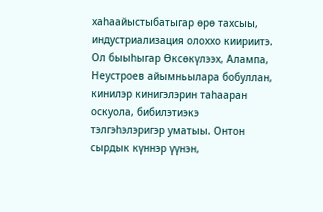хаһаайыстыбатыгар өрө тахсыы, индустриализация олоххо киириитэ. Ол быыһыгар Өксөкүлээх, Алампа, Неустроев айымньылара бобуллан, кинилэр кинигэлэрин таһааран оскуола, бибилэтиэкэ тэлгэһэлэригэр уматыы. Онтон сырдык күннэр үүнэн,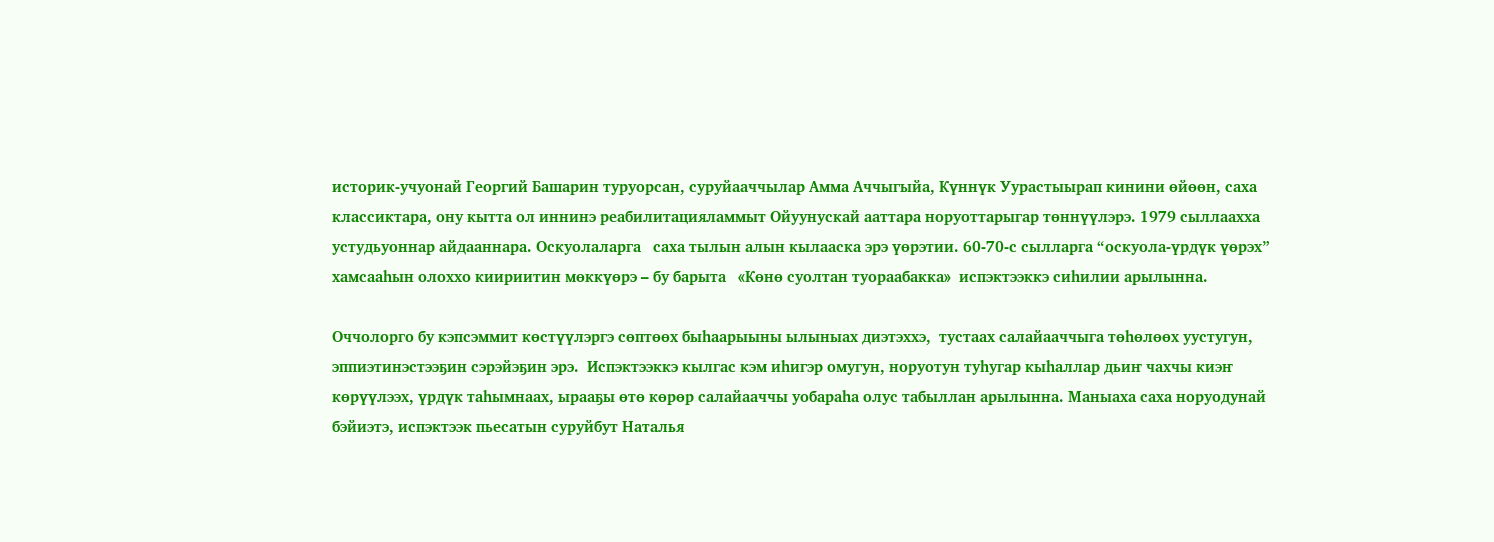историк-учуонай Георгий Башарин туруорсан, суруйааччылар Амма Аччыгыйа, Күннүк Уурастыырап кинини өйөөн, саха классиктара, ону кытта ол иннинэ реабилитацияламмыт Ойуунускай ааттара норуоттарыгар төннүүлэрэ. 1979 сыллаахха устудьуоннар айдааннара. Оскуолаларга   саха тылын алын кылааска эрэ үөрэтии. 60-70-с сылларга “оскуола-үрдүк үөрэх” хамсааһын олоххо киириитин мөккүөрэ – бу барыта   «Көнө суолтан туораабакка»  испэктээккэ сиһилии арылынна.

Оччолорго бу кэпсэммит көстүүлэргэ сөптөөх быһаарыыны ылыныах диэтэххэ,  тустаах салайааччыга төһөлөөх уустугун, эппиэтинэстээҕин сэрэйэҕин эрэ.  Испэктээккэ кылгас кэм иһигэр омугун, норуотун туһугар кыһаллар дьиҥ чахчы киэҥ көрүүлээх, үрдүк таһымнаах, ырааҕы өтө көрөр салайааччы уобараһа олус табыллан арылынна. Маныаха саха норуодунай бэйиэтэ, испэктээк пьесатын суруйбут Наталья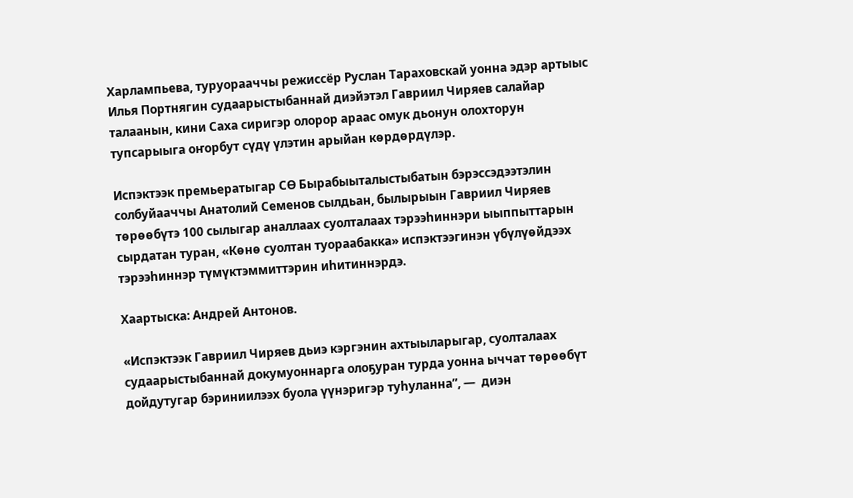Харлампьева, туруорааччы режиссёр Руслан Тараховскай уонна эдэр артыыс Илья Портнягин судаарыстыбаннай диэйэтэл Гавриил Чиряев салайар талаанын, кини Саха сиригэр олорор араас омук дьонун олохторун тупсарыыга оҥорбут сүдү үлэтин арыйан көрдөрдүлэр.

Испэктээк премьератыгар СӨ Бырабыыталыстыбатын бэрэссэдээтэлин солбуйааччы Анатолий Семенов сылдьан, былырыын Гавриил Чиряев төрөөбүтэ 100 сылыгар аналлаах суолталаах тэрээһиннэри ыыппыттарын сырдатан туран, «Көнө суолтан туораабакка» испэктээгинэн үбүлүөйдээх тэрээһиннэр түмүктэммиттэрин иһитиннэрдэ.

Хаартыска: Андрей Антонов.

«Испэктээк Гавриил Чиряев дьиэ кэргэнин ахтыыларыгар, суолталаах судаарыстыбаннай докумуоннарга олоҕуран турда уонна ыччат төрөөбүт дойдутугар бэриниилээх буола үүнэригэр туһуланна”, —  диэн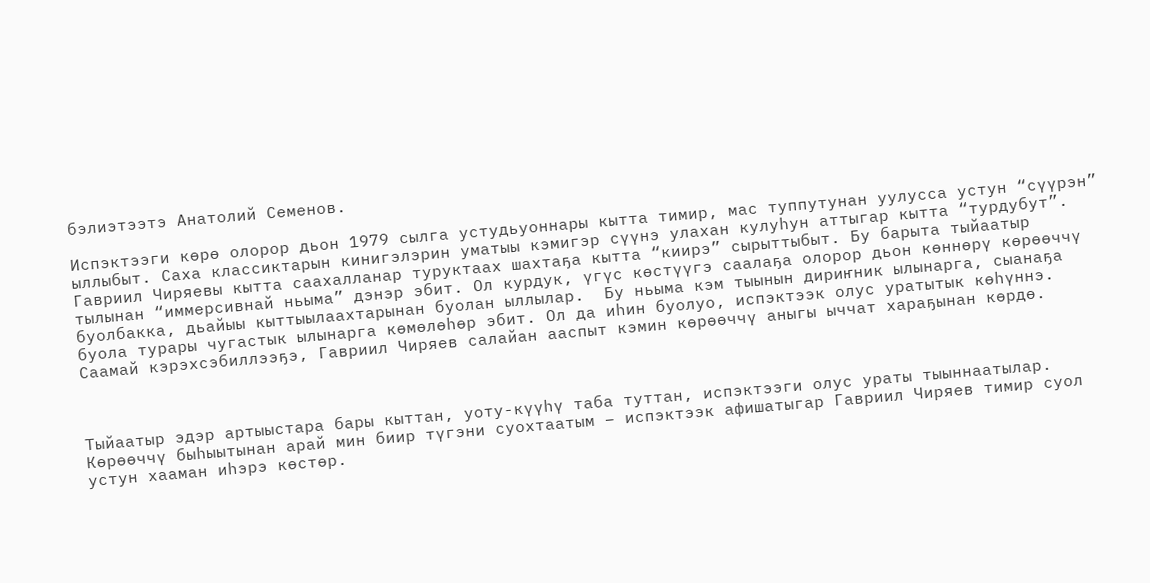бэлиэтээтэ Анатолий Семенов.

Испэктээги көрө олорор дьон 1979 сылга устудьуоннары кытта тимир, мас туппутунан уулусса устун “сүүрэн” ыллыбыт. Саха классиктарын кинигэлэрин уматыы кэмигэр сүүнэ улахан кулуһун аттыгар кытта “турдубут”. Гавриил Чиряевы кытта саахалланар туруктаах шахтаҕа кытта “киирэ” сырыттыбыт. Бу барыта тыйаатыр тылынан “иммерсивнай ньыма” дэнэр эбит. Ол курдук, үгүс көстүүгэ саалаҕа олорор дьон көннөрү көрөөччү  буолбакка, дьайыы кыттыылаахтарынан буолан ыллылар.  Бу ньыма кэм тыынын дириҥник ылынарга, сыанаҕа буола турары чугастык ылынарга көмөлөһөр эбит. Ол да иһин буолуо, испэктээк олус уратытык көһүннэ. Саамай кэрэхсэбиллээҕэ, Гавриил Чиряев салайан ааспыт кэмин көрөөччү аныгы ыччат хараҕынан көрдө.



Тыйаатыр эдэр артыыстара бары кыттан, уоту-күүһү таба туттан, испэктээги олус ураты тыыннаатылар. Көрөөччү быһыытынан арай мин биир түгэни суохтаатым – испэктээк афишатыгар Гавриил Чиряев тимир суол устун хааман иһэрэ көстөр.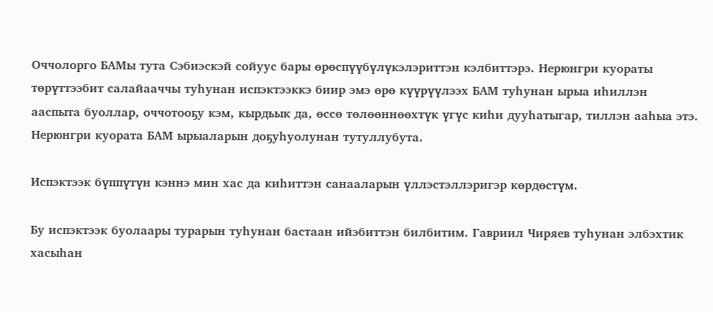Оччолорго БАМы тута Сэбиэскэй сойуус бары өрөспүүбүлүкэлэриттэн кэлбиттэрэ. Нерюнгри куораты төрүттээбит салайааччы туһунан испэктээккэ биир эмэ өрө күүрүүлээх БАМ туһунан ырыа иһиллэн ааспыта буоллар, оччотооҕу кэм, кырдьык да, өссө төлөөннөөхтүк үгүс киһи дууһатыгар, тиллэн ааһыа этэ. Нерюнгри куората БАМ ырыаларын доҕуһуолунан тутуллубута.

Испэктээк бүппүтүн кэннэ мин хас да киһиттэн санааларын үллэстэллэригэр көрдөстүм.

Бу испэктээк буолаары турарын туһунан бастаан ийэбиттэн билбитим. Гавриил Чиряев туһунан элбэхтик хасыһан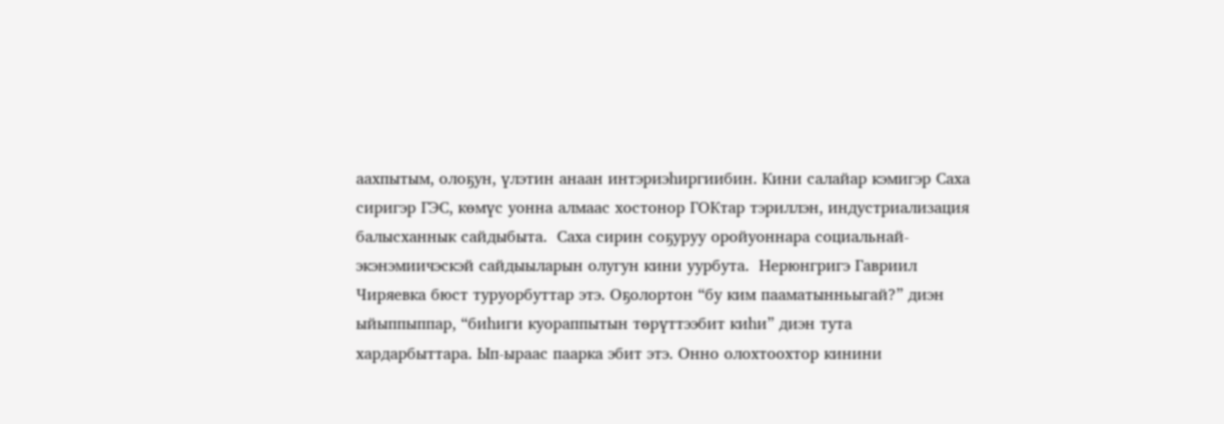аахпытым, олоҕун, үлэтин анаан интэриэһиргиибин. Кини салайар кэмигэр Саха сиригэр ГЭС, көмүс уонна алмаас хостонор ГОКтар тэриллэн, индустриализация балысханнык сайдыбыта.  Саха сирин соҕуруу оройуоннара социальнай-экэнэмиичэскэй сайдыыларын олугун кини уурбута.  Нерюнгригэ Гавриил Чиряевка бюст туруорбуттар этэ. Оҕолортон “бу ким пааматынньыгай?” диэн ыйыппыппар, “биһиги куораппытын төрүттээбит киһи” диэн тута хардарбыттара. Ып-ыраас паарка эбит этэ. Онно олохтоохтор кинини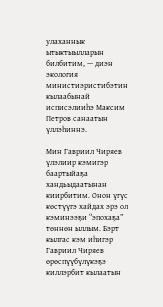улаханнык ытыктыылларын билбитим, — диэн экология министиэристибэтин кылаабынай исписэлииһэ Максим Петров санаатын үллэһиннэ.

Мин Гавриил Чиряев үлэлиир кэмигэр баартыйаҕа хандьыдаатынан киирбитим. Онон үгүс көстүүгэ хайдах эрэ ол кэминээҕи “эпохаҕа” төннөн ыллым. Бэрт кылгас кэм иһигэр Гавриил Чиряев өрөспүүбүлүкэҕэ киллэрбит кылаатын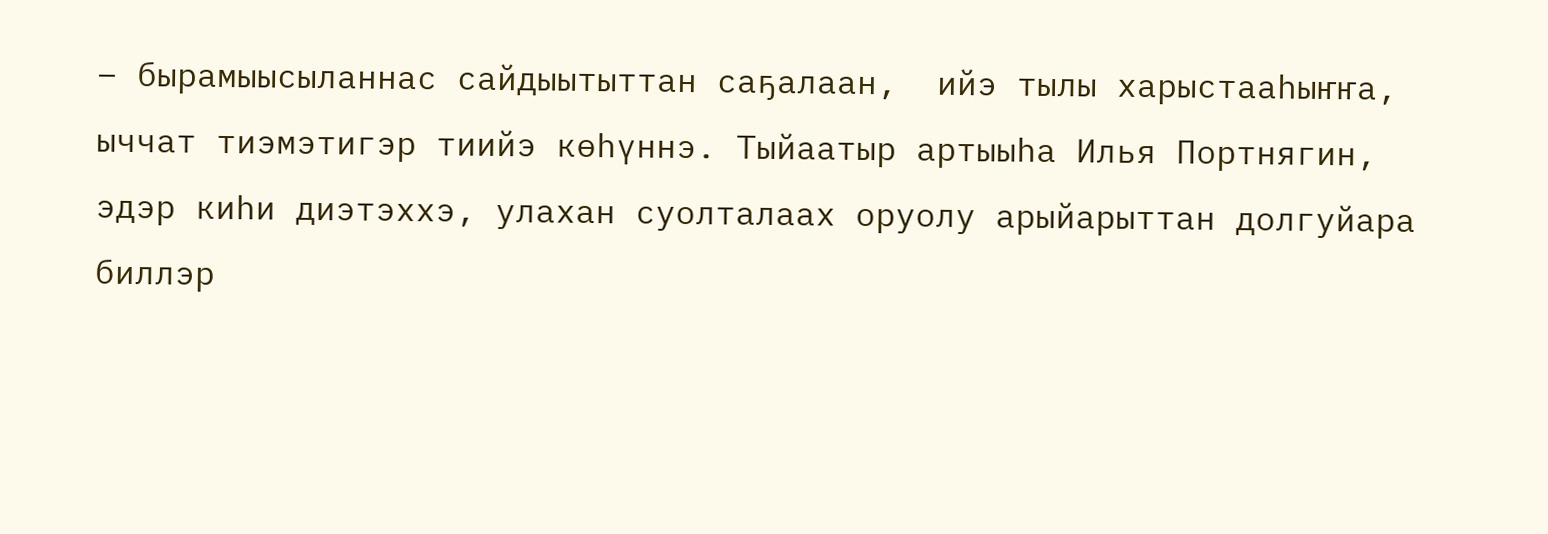– бырамыысыланнас сайдыытыттан саҕалаан,  ийэ тылы харыстааһыҥҥа, ыччат тиэмэтигэр тиийэ көһүннэ. Тыйаатыр артыыһа Илья Портнягин, эдэр киһи диэтэххэ, улахан суолталаах оруолу арыйарыттан долгуйара биллэр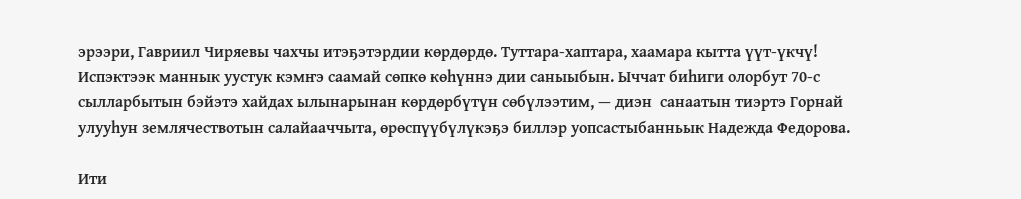эрээри, Гавриил Чиряевы чахчы итэҕэтэрдии көрдөрдө. Туттара-хаптара, хаамара кытта үүт-үкчү! Испэктээк маннык уустук кэмҥэ саамай сөпкө көһүннэ дии саныыбын. Ыччат биһиги олорбут 70-с сылларбытын бэйэтэ хайдах ылынарынан көрдөрбүтүн сөбүлээтим, — диэн  санаатын тиэртэ Горнай улууһун землячествотын салайааччыта, өрөспүүбүлүкэҕэ биллэр уопсастыбанньык Надежда Федорова.

Ити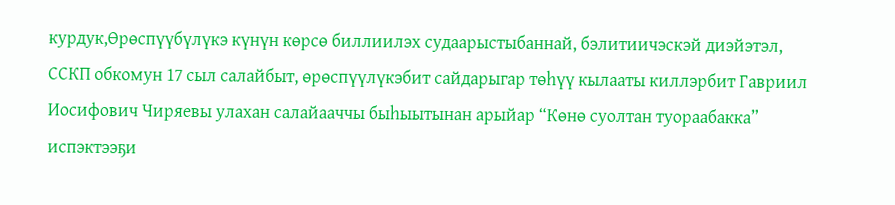курдук,Өрөспүүбүлүкэ күнүн көрсө биллиилэх судаарыстыбаннай, бэлитиичэскэй диэйэтэл, ССКП обкомун 17 сыл салайбыт, өрөспүүлүкэбит сайдарыгар төһүү кылааты киллэрбит Гавриил Иосифович Чиряевы улахан салайааччы быһыытынан арыйар “Көнө суолтан туораабакка” испэктээҕи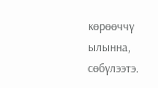көрөөччү ылынна, сөбүлээтэ.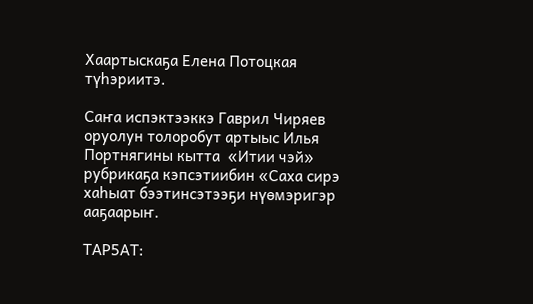Хаартыскаҕа Елена Потоцкая түһэриитэ.

Саҥа испэктээккэ Гаврил Чиряев оруолун толоробут артыыс Илья Портнягины кытта  «Итии чэй» рубрикаҕа кэпсэтиибин «Саха сирэ хаһыат бээтинсэтээҕи нүөмэригэр ааҕаарыҥ.

ТАР5АТ: